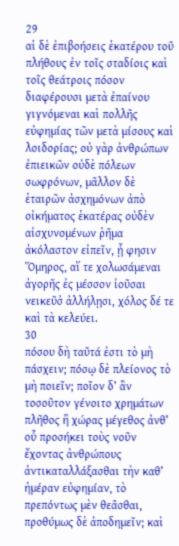29
αἱ δὲ ἐπιβοήσεις ἑκατέρου τοῦ πλήθους ἐν τοῖς σταδίοις καὶ τοῖς θεάτροις πόσον διαφέρουσι μετὰ ἐπαίνου γιγνόμεναι καὶ πολλῆς εὐφημίας τῶν μετὰ μίσους καὶ λοιδορίας; οὐ γὰρ ἀνθρώπων ἐπιεικῶν οὐδὲ πόλεων σωφρόνων, μᾶλλον δὲ ἑταιρῶν ἀσχημόνων ἀπὸ οἰκήματος ἑκατέρας οὐδὲν αἰσχυνομένων ῥῆμα ἀκόλαστον εἰπεῖν, ᾗ φησιν Ὅμηρος, αἵ τε χολωσάμεναι ἀγορῆς ἐς μέσσον ἰοῦσαι νεικεῦσ̓ ἀλλήλῃσι, χόλος δέ τε καὶ τὰ κελεύει.
30
πόσου δὴ ταῦτά ἐστι τὸ μὴ πάσχειν; πόσῳ δὲ πλείονος τὸ μὴ ποιεῖν; ποῖον δ’ ἂν τοσοῦτον γένοιτο χρημάτων πλῆθος ἢ χώρας μέγεθος ἀνθ’ οὗ προσήκει τοὺς νοῦν ἔχοντας ἀνθρώπους ἀντικαταλλάξασθαι τὴν καθ’ ἡμέραν εὐφημίαν, τὸ πρεπόντως μὲν θεᾶσθαι, προθύμως δὲ ἀποδημεῖν; καὶ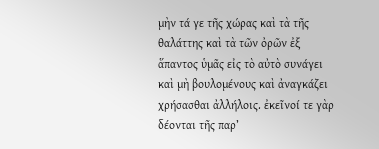μὴν τά γε τῆς χώρας καὶ τὰ τῆς θαλάττης καὶ τὰ τῶν ὀρῶν ἐξ ἅπαντος ὑμᾶς εἰς τὸ αὐτὸ συνάγει καὶ μὴ βουλομένους καὶ ἀναγκάζει χρήσασθαι ἀλλήλοις. ἐκεῖνοί τε γὰρ δέονται τῆς παρ’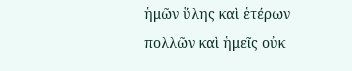ἡμῶν ὕλης καὶ ἑτέρων πολλῶν καὶ ἡμεῖς οὐκ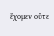ἔχομεν οὔτε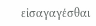εἰσαγαγέσθαι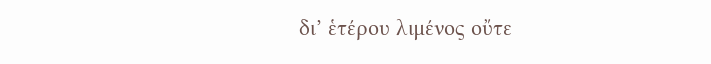δι’ ἑτέρου λιμένος οὔτε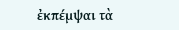ἐκπέμψαι τὰ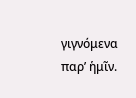γιγνόμενα παρ’ ἡμῖν.